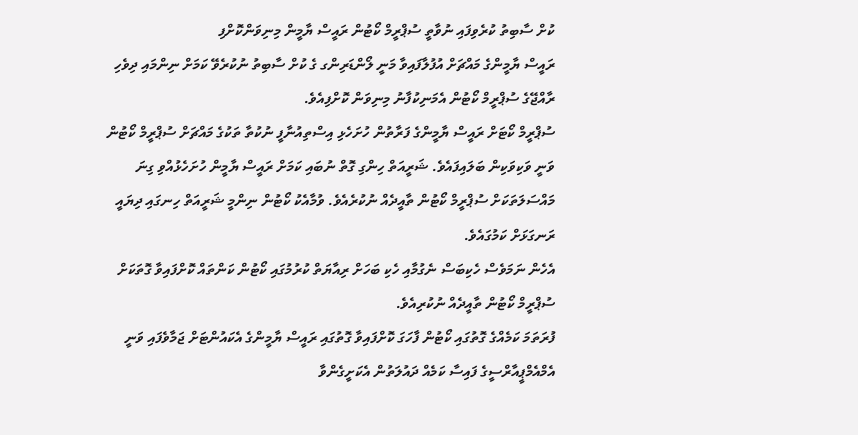ކުށް ސާބިތު ކުރެވިފައި ނުވާތީ ސުޕްރީމް ކޯޓުން ރައީސް ޔާމީން މިނިވަންކޮށްފި
ރައީސް ޔާމީންގެ މައްޗަށް އުފުލާފައިވާ މަނީ ލޯންޑަރިންގ ގެ ކުށް ސާބިތު ނުކުރެވޭ ކަމަށް ނިންމައި ދިވެހި ރާއްޖޭގެ ސުޕްރީމް ކޯޓުން އެމަނިކުފާނު މިނިވަން ކޮށްފިއެވެ.
ސުޕްރީމް ކޯޓަށް ރައީސް ޔާމީންގެ ފަރާތުން ހުށަހެޅި އިސްތިއުނާފީ ނުކުތާ ތަކުގެ މައްޗަށް ސުޕްރީމް ކޯޓުން ވަނީ ވަކިވަކިން ބަލައިފައެވެ. ޝަރީއަތް ހިންގި ގޮތް ނުބައި ކަމަށް ރައީސް ޔާމީން ހުށަހެޅުއްވި ގިނަ މައްސަލަތަކަށް ސުޕްރީމް ކޯޓުން ތާއީދެއް ނުކުރެއެވެ. ވުމާއެކު ކޯޓުން ނިންމީ ޝަރީއަތް ހިނގައި ދިޔައީ ރަނގަޅަށް ކަމުގައެވެ.
އެހެން ނަމަވެސް ހެކިބަސް ނެގުމާއި ހެކި ބަހަށް ރިއާޔަތް ކުރުމުގައި ކޯޓުން ކަންތައް ކޮށްފައިވާ ގޮތަކަށް ސުޕްރީމް ކޯޓުން ތާއީދެއް ނުކުރިއެވެ.
ފުރަތަމަ ކަމެއްގެ ގޮތުގައި ކޯޓުން ފާހަގަ ކޮށްފައިވާ ގޮތުގައި ރައީސް ޔާމީންގެ އެކައުންޓަށް ޖަމާވެފައި ވަނީ އެމްއެމްޕީއާރްސީގެ ފައިސާ ކަމެއް ދައުލަތުން އެކަށީގެންވާ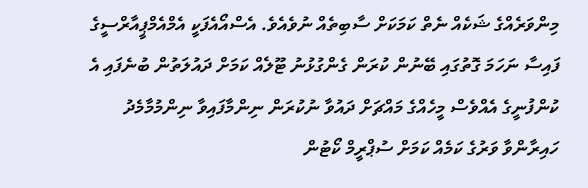މިންވަރެއްގެ ޝަކެއް ނެތް ކަމަކަށް ސާބިތެއް ނުވެއެވެ. އެސްއޯއެފަކީ އެމްއެމްޕީއާރްސީގެ ފައިސާ ނަހަމަ ގޮތުގައި ބޭނުން ކުރަން ގެންގުޅުނު ޓޫލެއް ކަމަށް ދައުލަތުން ބުނެފައި އެ ކުންފުނީގެ އެއްވެސް މީހެއްގެ މައްޗަށް ދައުވާ ނުކުރަން ނިންމާފައިވާ ނިންމުމާމެދު ހައިރާންވާ ވަރުގެ ކަމެއް ކަމަށް ސުޕްރީމް ކޯޓުން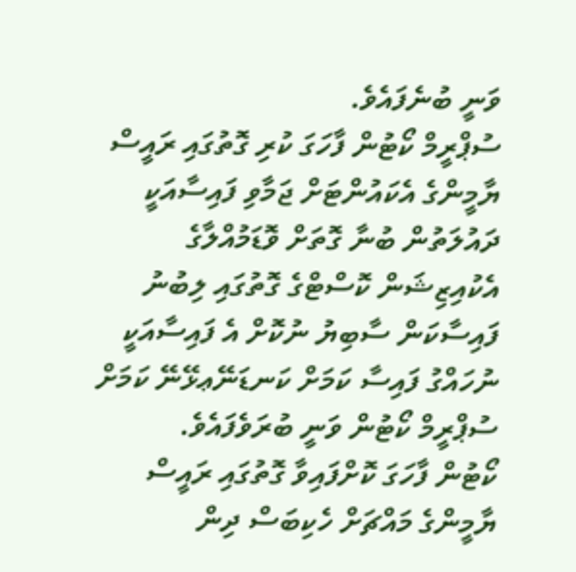ވަނީ ބުނެފައެވެ.
ސުޕްރީމް ކޯޓުން ފާހަގަ ކުރި ގޮތުގައި ރައީސް ޔާމީންގެ އެކައުންޓަށް ޖަމާވި ފައިސާއަކީ ދައުލަތުން ބުނާ ގޮތަށް ވޮޑަމުއްލާގެ އެކުއިޒިޝަން ކޮސްޓްގެ ގޮތުގައި ލިބުނު ފައިސާކަން ސާބިޔު ނުކޮށް އެ ފައިސާއަކީ ނުހައްގު ފައިސާ ކަމަށް ކަނޑަނޭޢޅޭނޭ ކަމަށް ސުޕްރީމް ކޯޓުން ވަނީ ބުރަވެފައެވެ.
ކޯޓުން ފާހަގަ ކޮށްފައިވާ ގޮތުގައި ރައީސް ޔާމީންގެ މައްޗަށް ހެކިބަސް ދިން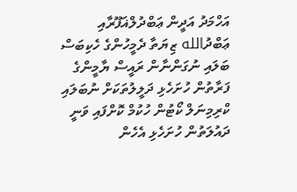އަހްމަދު އަދީން ޢަބްދުލްޣަފޫރާއި ޢަބްދުالله ޒިޔަތާ ދެމީހުންގެ ހެކިބަސް ބަލައި ނުގަންނާން ރައީސް ޔާމީންގެ ފަރާތުން ހުށަހެޅި ދަލީލުތަކަށް ނުބަލައި ކްރިމިނަލް ކޯޓުން ހުކުމް ކޮށްފައި ވަނީ ދައުލަތުން ހުށަހެޅި އެހެން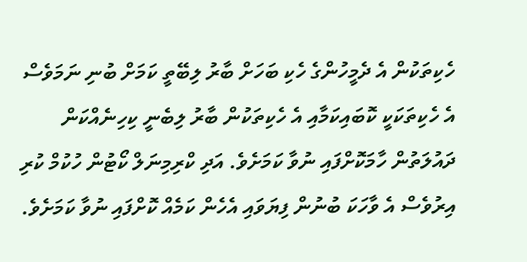ހެކިތަކުން އެ ދެމީހުންގެ ހެކި ބަހަށް ބާރު ލިބޭތީ ކަމަށް ބުނި ނަމަވެސް އެ ހެކިތަކަކީ ކޮބައިކަމާއި އެ ހެކިތަކުން ބާރު ލިބެނީ ކިހިނެއްކަން ދައުލަތުން ހާމަކޮށްފައި ނުވާ ކަމަށެވެ. އަދި ކްރިމިނަލް ކޯޓުން ހުކުމް ކުރި އިރުވެސް އެ ވާހަކަ ބުނުން ފިޔަވައި އެހެން ކަމެއް ކޮށްފައި ނުވާ ކަމަށެވެ.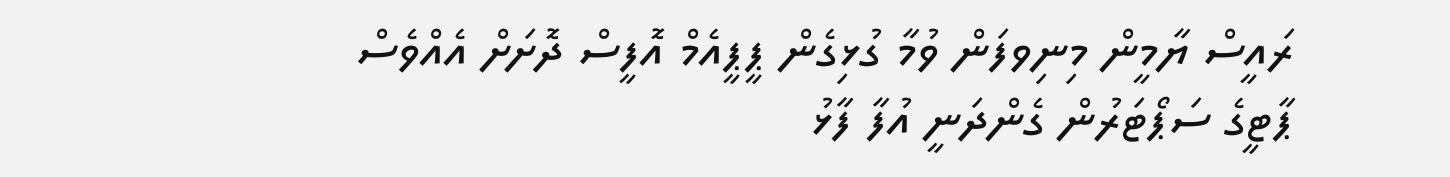ރައީސް ޔާމީން މިނިވފަން ވުމާ ގުޅިގެން ޕީޕީއެމް އޮފީސް ދޮށަށް އެއްވެސް ޕާޓީގެ ސަޕޯޓަރުން ގެންދަނީ އުފާ ފާޅު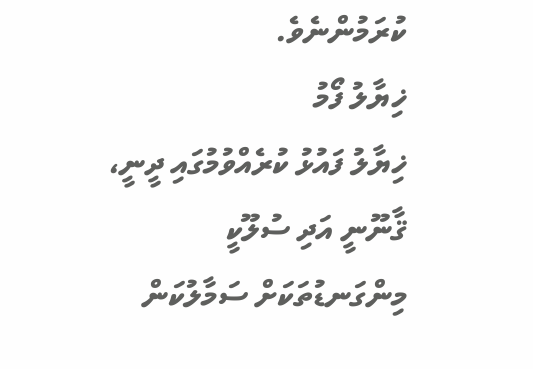ކުރަމުންނެވެ.
ޚިޔާލު ފޯމު
ޚިޔާލު ފައުޅު ކުރެއްވުމުގައި ދީނީ، ޤާނޫނީ އަދި ސުލޫކީ މިންގަނޑުތަކަށް ސަމާލުކަން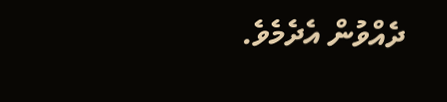ދެއްވުން އެދެމެވެ.